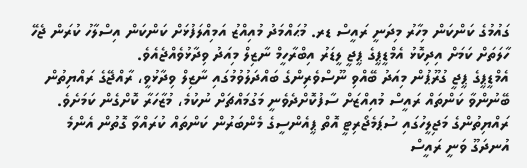ގައުމުގެ ކަންކަން މިހާރު މިދަނީ ރައީސް ޑރ. މުޙައްމަދު މުއިއްޒު އަމިއްލަފުޅަށް ކަންކަން އިސްލާހު ކުރަން ޖެހޭ ހާލަތަށް ކަމަށް އިދިކޮޅު އެމްޑީޕީގެ ޕީޖީ ލީޑަރު އިބްރާހީމް ނާޒިލް މިއަދު ވިދާޅުވެއްޖެއެވެ.
އެމްޑީޕީގެ ޕީޖީ ގުރޫޕުން މިއަދު ބޭއްވި ނޫސްވެރިންގެ ބައްދަލުވުމުގައި ނާޒިލް ވިދާޅުވީ، ރާއްޖޭގެ ރައްޔިތުން ބޭނުންވާ ކަންތައް ރައީސް މުއިއްޒަށް ސާފުކޮށްދެވެނީ މަގުމައްޗަށް ނުކުމެ، މުޒާހަރާ ކޮށްގެން ކަމަށެވެ.
ރައްޔިތުންގެ މަޖިލީހުގައި ސުޕަމެޖޯރިޓީ އޮތް ޕީއެންސީގެ މެންބަރުން ކަންތައް ކުރައްވާ ގޮތުން އެންމެ އުނދަގޫ ވަނީ ރައީސް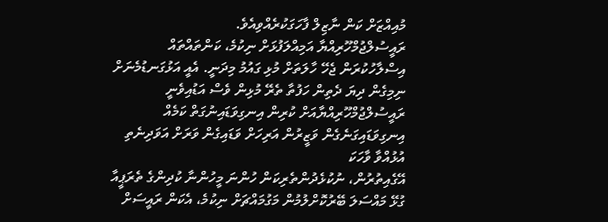މުއިއްޒަށް ކަން ނާޒިލް ފާހަގަކުރެއްވިއެވެ.
ރައީސުލްޖުމްހޫރިއްޔާ އަމިއްލަފުޅަށް ނިކުމެ، ކަންތައްތައް އިސްލާހުކުރަން ޖެހޭ ހާލަތަށް މުޅި ގައުމު މިދަނީ. އެއީ އަޅުގަނޑުމެނަށް ނިމިގެން ދިޔަ ދެތިން ހަފުތާ ތެރޭ މުޅިން ވެސް އަޑުއިވެނީ ރައީސުލްޖުމްހޫރިއްޔާއަށް ކުރިން އިނގިވަޑައިނުގަތް ކަމެއް އިނގިވަޑައިގަނެގެން ވަޒީރުން އަރިހަށް ވަޑައިގެން ވަރަށް އަވަދިނެތި އުޅުއްވާ ވާހަކަ
އޭގެއިތުރުން، ނުކުޅެދުންތެރިކަން ހުންނަ މީހުންނާ ކުދިންގެ ތެރަޕީއާ ގުޅޭ މައްސަލަ ބޭރުކޮށްލުމުން މަގުމައްޗަށް ނިކުމެ، އެކަން ރައީސަށް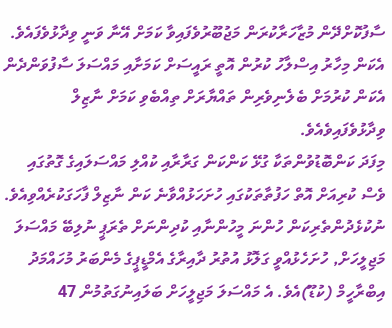ސާފުކޮށްދޭން މުޒާހަރާކުރަން މަޖުބޫރުވެފައިވާ ކަމަށް އޭނާ ވަނީ ވިދާޅުވެފައެވެ. އެކަން މިހާރު އިސްލާހު ކުރުން އޮތީ ރައީސަށް ކަމަށާއި މައްސަލަ ސާފުވަންދެން އެކަން ކުރުމަށް ބެލެނިވެރިން ތައްޔާރަށް ތިއްބެވި ކަމަށް ނާޒިލް ވިދާޅުވެފައިވެއެވެ.
މިފަދަ ކަންބޮޑުވުންތަކާ ގުޅޭ ކަންކަން ގަރާރާއި ކުއްލި މައްސަލައިގެ ގޮތުގައި ވެސް ކުރިއަށް އޮތް ހަފުތާތަކުގައި ހުށަހަޅުއްވާނެ ކަން ނާޒިލް ފާހަގަކުރެއްވިއެވެ.
ނުކުޅެދުންތެރިކަން ހުންނަ މީހުންނާއި ކުދިންނަށް ތެރަޕީ ނުލިބޭ މައްސަލަ މަޖިލީހަށް, ހުށަހެޅުއްވީ ގަލޮޅު އުތުރު ދާއިރާގެ އެމްޑީޕީގެ މެންބަރު މުހައްމަދު އިބްރާހީމް (ކުޑޫ)އެވެ. އެ މައްސަލަ މަޖިލީހަށް ބަލައިނުގަތުމުން 47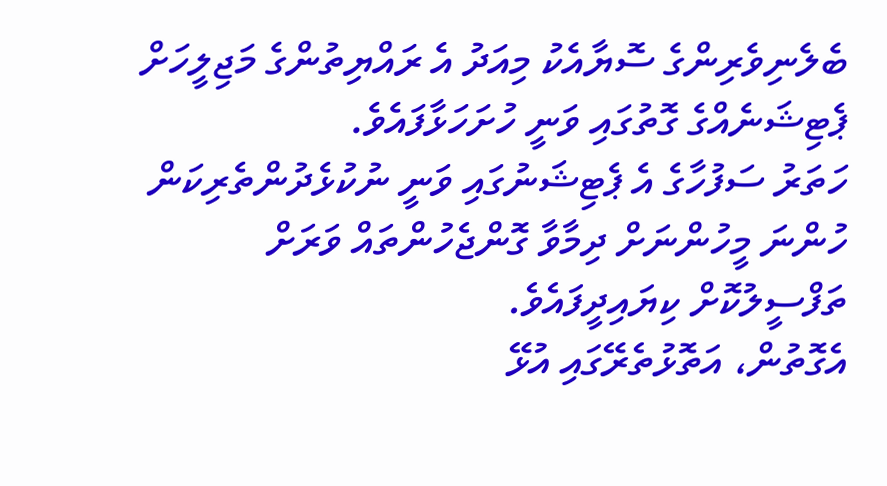ބެލެނިވެރިންގެ ސޮޔާއެކު މިއަދު އެ ރައްޔިތުންގެ މަޖިލީހަށް ޕެޓިޝަނެއްގެ ގޮތުގައި ވަނީ ހުށަހަޅާފައެވެ.
ހަތަރު ސަފުހާގެ އެ ޕެޓިޝަނުގައި ވަނީ ނުކުޅެދުންތެރިކަން ހުންނަ މީހުންނަށް ދިމާވާ ގޮންޖެހުންތައް ވަރަށް ތަފްސީލުކޮށް ކިޔައިދީފައެވެ.
އެގޮތުން، އަތޮޅުތެރޭގައި އުޅޭ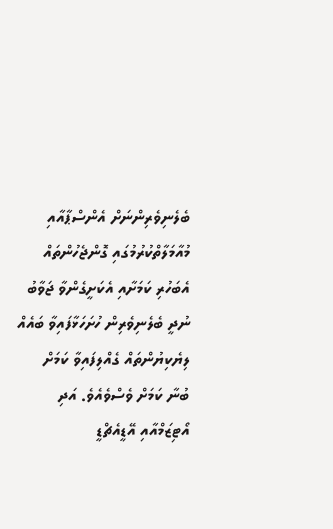ބެލެނިވެރިންނަށް އެންސްޕާއާއި މުއާމަލާތްކުރުމުގައި ގޮންޖެހުންތައް އެބަހުރި ކަމަށާއި އެކަށީގެންވާ ޖަވާބު ނުދީ ބެލެނިވެރިން ހުށަހަޅާފައިވާ ބައެއް ލިޔެކިޔުންތައް ގެއްލިފައިވާ ކަމަށް ބުނާ ކަމަށް ވެސްވެއެވެ. އަދި އޯޓިޒަމްއާއި އޭޑީއެޗްޑީ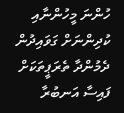ހުންނަ މީހުންނާއި ކުދިންނަށް ގަވައިދުން ދެމުންދާ ތެރަޕީތަކަށް ފައިސާ އަނބުރާ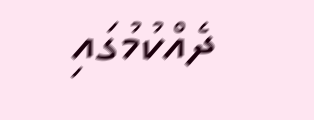ދެއްކުމުގައި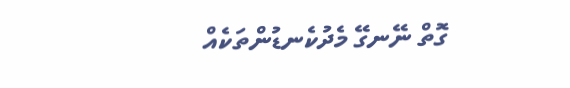ގޮތް ނޭނގޭ މެދުކެނޑުންތަކެއް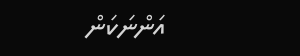އަންނަކަން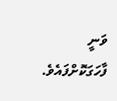ވަނީ ފާހަގަކޮށްފައެވެ.